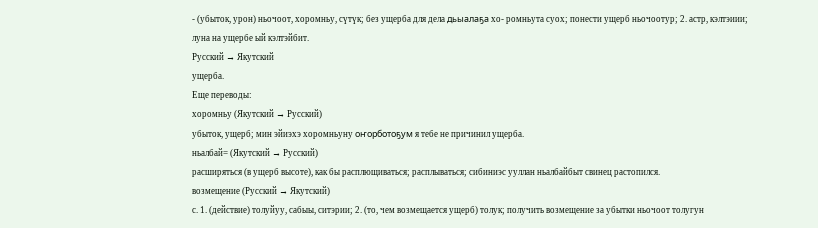- (убыток, урон) ньочоот, хоромньу, сүтүк; без ущерба для дела дьыалаҕа хо- ромньута суох; понести ущерб ньочоотур; 2. астр, кэлтэиии; луна на ущербе ый кэлтэйбит.
Русский → Якутский
ущерба.
Еще переводы:
хоромньу (Якутский → Русский)
убыток, ущерб; мин эйиэхэ хоромньуну оҥорботоҕум я тебе не причинил ущерба.
ньалбай= (Якутский → Русский)
расширяться (в ущерб высоте), как бы расплющиваться; расплываться; сибиниэс ууллан ньалбайбыт свинец растопился.
возмещение (Русский → Якутский)
с. 1. (действие) толуйуу, сабыы, ситэрии; 2. (то, чем возмещается ущерб) толук; получить возмещение за убытки ньочоот толугун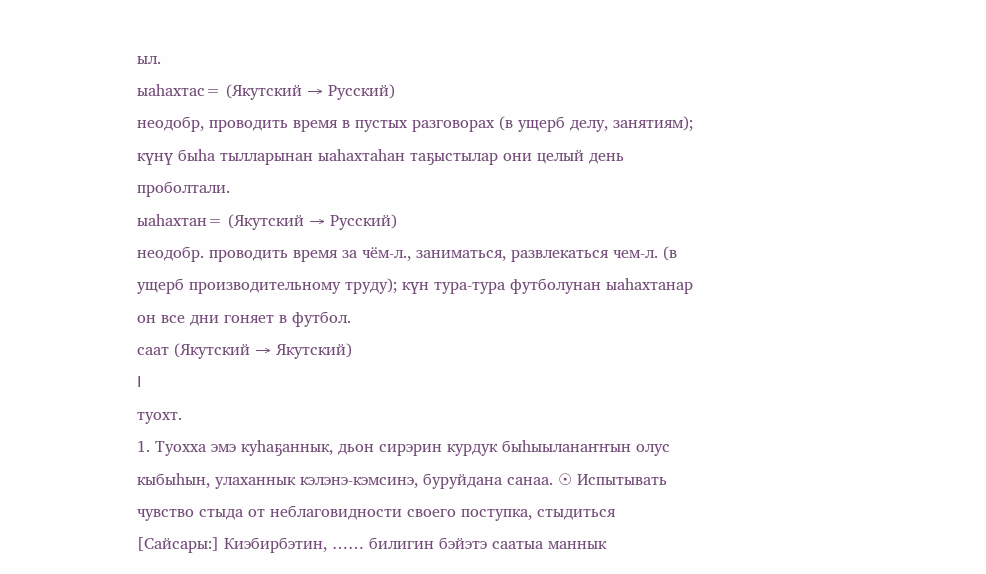ыл.
ыаһахтас= (Якутский → Русский)
неодобр, проводить время в пустых разговорах (в ущерб делу, занятиям); күнү быһа тылларынан ыаһахтаһан таҕыстылар они целый день проболтали.
ыаһахтан= (Якутский → Русский)
неодобр. проводить время за чём-л., заниматься, развлекаться чем-л. (в ущерб производительному труду); күн тура-тура футболунан ыаһахтанар он все дни гоняет в футбол.
саат (Якутский → Якутский)
I
туохт.
1. Туохха эмэ куһаҕаннык, дьон сирэрин курдук быһыыланаҥҥын олус кыбыһын, улаханнык кэлэнэ-кэмсинэ, буруйдана санаа. ☉ Испытывать чувство стыда от неблаговидности своего поступка, стыдиться
[Сайсары:] Киэбирбэтин, …… билигин бэйэтэ саатыа маннык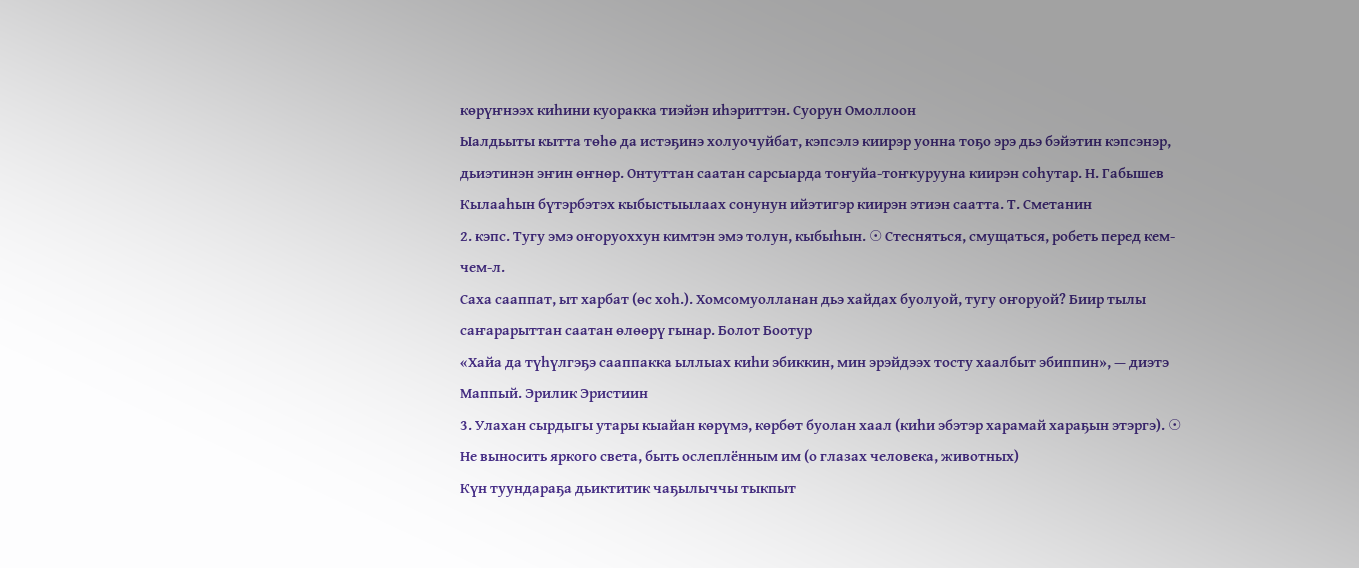көрүҥнээх киһини куоракка тиэйэн иһэриттэн. Суорун Омоллоон
Ыалдьыты кытта төһө да истэҕинэ холуочуйбат, кэпсэлэ киирэр уонна тоҕо эрэ дьэ бэйэтин кэпсэнэр, дьиэтинэн эҥин өҥнөр. Онтуттан саатан сарсыарда тоҥуйа-тоҥкурууна киирэн соһутар. Н. Габышев
Кылааһын бүтэрбэтэх кыбыстыылаах сонунун ийэтигэр киирэн этиэн саатта. Т. Сметанин
2. кэпс. Тугу эмэ оҥоруоххун кимтэн эмэ толун, кыбыһын. ☉ Стесняться, смущаться, робеть перед кем-чем-л.
Саха сааппат, ыт харбат (өс хоһ.). Хомсомуолланан дьэ хайдах буолуой, тугу оҥоруой? Биир тылы саҥарарыттан саатан өлөөрү гынар. Болот Боотур
«Хайа да түһүлгэҕэ сааппакка ыллыах киһи эбиккин, мин эрэйдээх тосту хаалбыт эбиппин», — диэтэ Маппый. Эрилик Эристиин
3. Улахан сырдыгы утары кыайан көрүмэ, көрбөт буолан хаал (киһи эбэтэр харамай хараҕын этэргэ). ☉ Не выносить яркого света, быть ослеплённым им (о глазах человека, животных)
Күн туундараҕа дьиктитик чаҕылыччы тыкпыт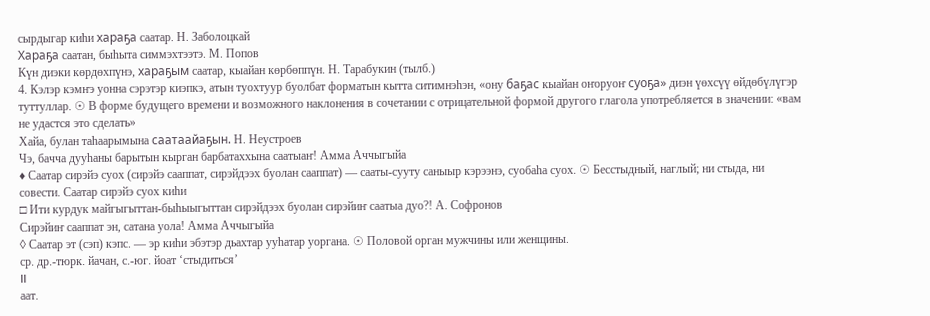сырдыгар киһи хараҕа саатар. Н. Заболоцкай
Хараҕа саатан, быһыта симмэхтээтэ. М. Попов
Күн диэки көрдөхпүнэ, хараҕым саатар, кыайан көрбөппүн. Н. Тарабукин (тылб.)
4. Кэлэр кэмҥэ уонна сэрэтэр киэпкэ, атын туохтуур буолбат форматын кытта ситимнэһэн, «ону баҕас кыайан оҥоруоҥ суоҕа» диэн үөхсүү өйдөбүлүгэр туттуллар. ☉ В форме будущего времени и возможного наклонения в сочетании с отрицательной формой другого глагола употребляется в значении: «вам не удастся это сделать»
Хайа, булан таһаарымына саатаайаҕын. Н. Неустроев
Чэ, бачча дууһаны барытын кырган барбатаххына саатыаҥ! Амма Аччыгыйа
♦ Саатар сирэйэ суох (сирэйэ сааппат, сирэйдээх буолан сааппат) — сааты-сууту саныыр кэрээнэ, суобаһа суох. ☉ Бесстыдный, наглый; ни стыда, ни совести. Саатар сирэйэ суох киһи
□ Ити курдук майгыгыттан-быһыыгыттан сирэйдээх буолан сирэйиҥ саатыа дуо?! А. Софронов
Сирэйиҥ сааппат эн, сатана уола! Амма Аччыгыйа
◊ Саатар эт (сэп) кэпс. — эр киһи эбэтэр дьахтар ууһатар уоргана. ☉ Половой орган мужчины или женщины.
ср. др.-тюрк. йачан, с.-юг. йоат ‘стыдиться’
II
аат.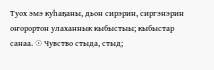Туох эмэ куһаҕаны, дьон сирэрин, сиргэнэрин оҥорортон улаханнык кыбыстыы; кыбыстар санаа. ☉ Чувство стыда, стыд;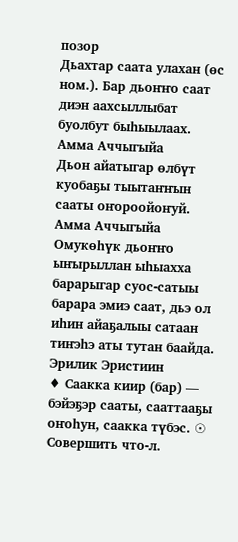позор
Дьахтар саата улахан (өс ном.). Бар дьоҥҥо саат диэн аахсыллыбат буолбут быһыылаах. Амма Аччыгыйа
Дьон айатыгар өлбүт куобаҕы тыытаҥҥын сааты оҥороойоҥуй. Амма Аччыгыйа
Омукөһүк дьоҥҥо ыҥырыллан ыһыахха барарыгар суос-сатыы барара эмиэ саат, дьэ ол иһин айаҕалыы сатаан тиҥэһэ аты тутан баайда. Эрилик Эристиин
♦ Саакка киир (бар) — бэйэҕэр сааты, сааттааҕы оҥоһун, саакка түбэс. ☉ Совершить что-л.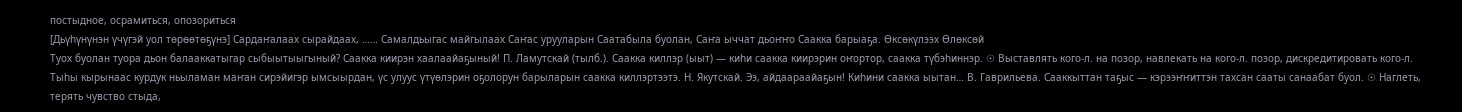постыдное, осрамиться, опозориться
[Дьүһүнүнэн үчүгэй уол төрөөтөҕүнэ] Сардаҥалаах сырайдаах, …… Самалдьыгас майгылаах Саҥас урууларын Саатабыла буолан, Саҥа ыччат дьоҥҥо Саакка барыаҕа. Өксөкүлээх Өлөксөй
Туох буолан туора дьон балааккатыгар сыбыытыыгыный? Саакка киирэн хаалаайаҕыный! П. Ламутскай (тылб.). Саакка киллэр (ыыт) — киһи саакка киирэрин оҥортор, саакка түбэһиннэр. ☉ Выставлять кого-л. на позор, навлекать на кого-л. позор, дискредитировать кого-л.
Тыһы кырынаас курдук ньыламан маҥан сирэйигэр ымсыырдан, үс улуус үтүөлэрин оҕолорун барыларын саакка киллэртээтэ. Н. Якутскай. Ээ, айдаараайаҕын! Киһини саакка ыытан… В. Гаврильева. Сааккыттан таҕыс — кэрээҥҥиттэн тахсан сааты санаабат буол. ☉ Наглеть, терять чувство стыда,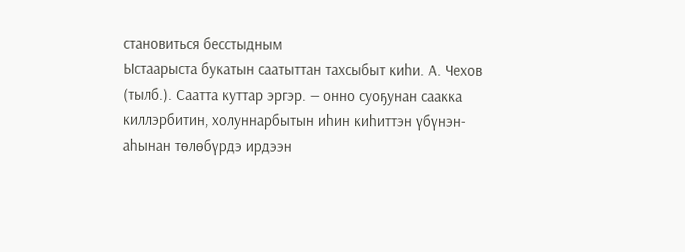становиться бесстыдным
Ыстаарыста букатын саатыттан тахсыбыт киһи. А. Чехов (тылб.). Саатта куттар эргэр. — онно суоҕунан саакка киллэрбитин, холуннарбытын иһин киһиттэн үбүнэн-аһынан төлөбүрдэ ирдээн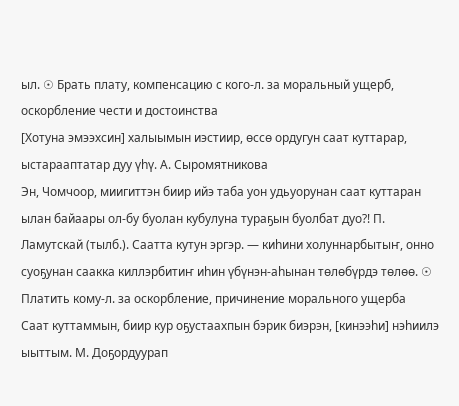ыл. ☉ Брать плату, компенсацию с кого-л. за моральный ущерб, оскорбление чести и достоинства
[Хотуна эмээхсин] халыымын иэстиир, өссө ордугун саат куттарар, ыстарааптатар дуу үһү. А. Сыромятникова
Эн, Чомчоор, миигиттэн биир ийэ таба уон удьуорунан саат куттаран ылан байаары ол-бу буолан кубулуна тураҕын буолбат дуо?! П. Ламутскай (тылб.). Саатта кутун эргэр. — киһини холуннарбытыҥ, онно суоҕунан саакка киллэрбитиҥ иһин үбүнэн-аһынан төлөбүрдэ төлөө. ☉ Платить кому-л. за оскорбление, причинение морального ущерба
Саат куттаммын, биир кур оҕустаахпын бэрик биэрэн, [кинээһи] нэһиилэ ыыттым. М. Доҕордуурап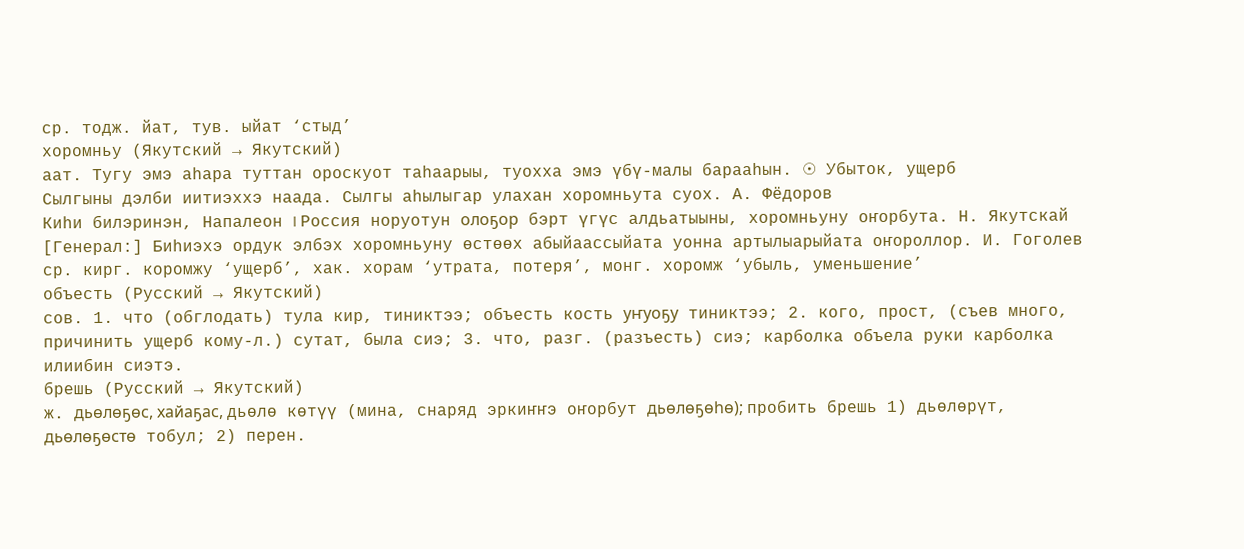ср. тодж. йат, тув. ыйат ‘стыд’
хоромньу (Якутский → Якутский)
аат. Тугу эмэ аһара туттан ороскуот таһаарыы, туохха эмэ үбү-малы барааһын. ☉ Убыток, ущерб
Сылгыны дэлби иитиэххэ наада. Сылгы аһылыгар улахан хоромньута суох. А. Фёдоров
Киһи билэринэн, Напалеон I Россия норуотун олоҕор бэрт үгүс алдьатыыны, хоромньуну оҥорбута. Н. Якутскай
[Генерал:] Биһиэхэ ордук элбэх хоромньуну өстөөх абыйаассыйата уонна артылыарыйата оҥороллор. И. Гоголев
ср. кирг. коромжу ‘ущерб’, хак. хорам ‘утрата, потеря’, монг. хоромж ‘убыль, уменьшение’
объесть (Русский → Якутский)
сов. 1. что (обглодать) тула кир, тиниктээ; объесть кость уҥуоҕу тиниктээ; 2. кого, прост, (съев много, причинить ущерб кому-л.) сутат, была сиэ; 3. что, разг. (разъесть) сиэ; карболка объела руки карболка илиибин сиэтэ.
брешь (Русский → Якутский)
ж. дьөлөҕөс, хайаҕас, дьөлө көтүү (мина, снаряд эркиҥҥэ оҥорбут дьөлөҕөһө); пробить брешь 1) дьөлөрүт, дьөлөҕөстө тобул; 2) перен.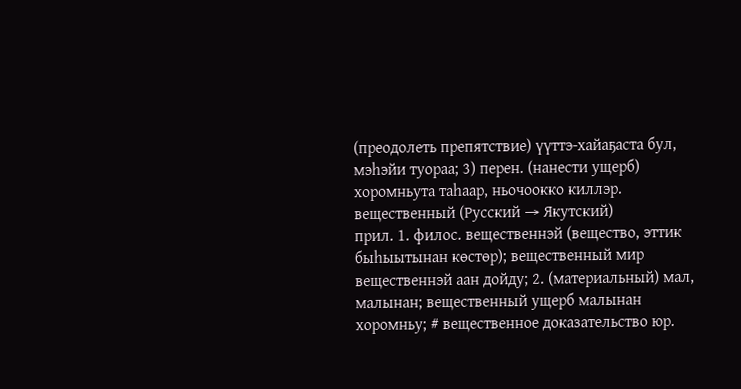(преодолеть препятствие) үүттэ-хайаҕаста бул, мэһэйи туораа; 3) перен. (нанести ущерб) хоромньута таһаар, ньочоокко киллэр.
вещественный (Русский → Якутский)
прил. 1. филос. вещественнэй (вещество, эттик быһыытынан көстөр); вещественный мир вещественнэй аан дойду; 2. (материальный) мал, малынан; вещественный ущерб малынан хоромньу; # вещественное доказательство юр.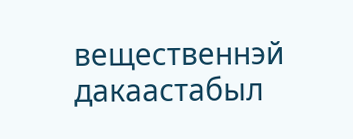вещественнэй дакаастабыл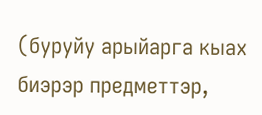(буруйу арыйарга кыах биэрэр предметтэр,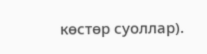көстөр суоллар).